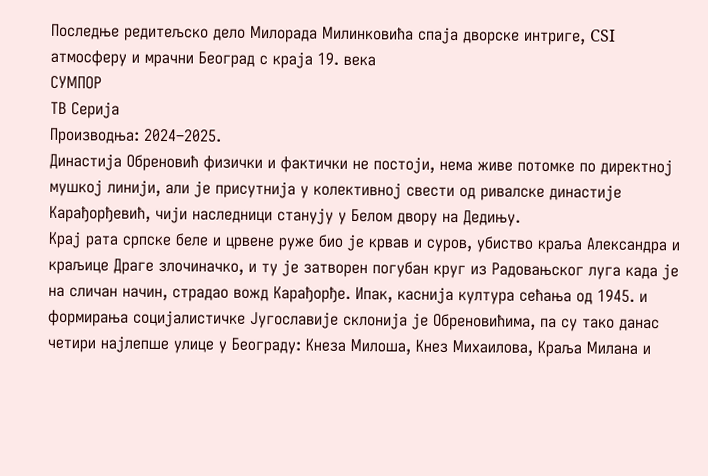Последње редитељско дело Милорада Милинковића спаја дворске интриге, CSI атмосферу и мрачни Београд с краја 19. века
СУМПОР
ТВ Серија
Производња: 2024–2025.
Династија Обреновић физички и фактички не постоји, нема живе потомке по директној мушкој линији, али је присутнија у колективној свести од ривалске династије Карађорђевић, чији наследници станују у Белом двору на Дедињу.
Крај рата српске беле и црвене руже био је крвав и суров, убиство краља Александра и краљице Драге злочиначко, и ту је затворен погубан круг из Радовањског луга када је на сличан начин, страдао вожд Карађорђе. Ипак, каснија култура сећања од 1945. и формирања социјалистичке Југославије склонија је Обреновићима, па су тако данас четири најлепше улице у Београду: Кнеза Милоша, Кнез Михаилова, Краља Милана и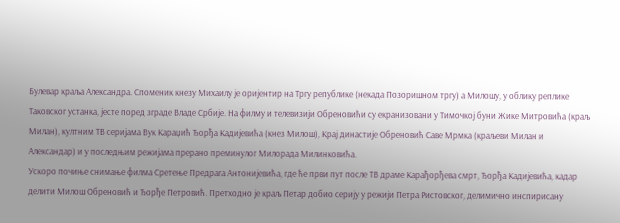Булевар краља Александра. Споменик кнезу Михаилу је оријентир на Тргу републике (некада Позоришном тргу) а Милошу, у облику реплике Таковског устанка, јесте поред зграде Владе Србије. На филму и телевизији Обреновићи су екранизовани у Тимочкој буни Жике Митровића (краљ Милан), култним ТВ серијама Вук Караџић Ђорђа Кадијевића (кнез Милош), Крај династије Обреновић Саве Мрмка (краљеви Милан и Александар) и у последњим режијама прерано преминулог Милорада Милинковића.
Ускоро почиње снимање филма Сретење Предрага Антонијевића, где ће први пут после ТВ драме Карађорђева смрт, Ђорђа Кадијевића, кадар делити Милош Обреновић и Ђорђе Петровић. Претходно је краљ Петар добио серију у режији Петра Ристовског, делимично инспирисану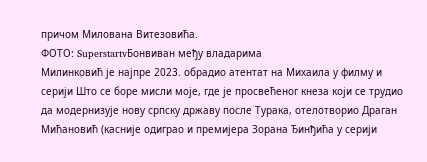причом Милована Витезовића.
ФОТО: SuperstartvБонвиван међу владарима
Милинковић је најпре 2023. обрадио атентат на Михаила у филму и серији Што се боре мисли моје, где је просвећеног кнеза који се трудио да модернизује нову српску државу после Турака, отелотворио Драган Мићановић (касније одиграо и премијера Зорана Ђинђића у серији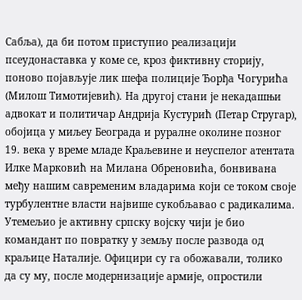Сабља), да би потом приступио реализацији псеудонаставка у коме се, кроз фиктивну сторију, поново појављује лик шефа полиције Ђорђа Чогурића (Милош Тимотијевић). На другој стани је некадашњи адвокат и политичар Андрија Кустурић (Петар Стругар), обојица у миљеу Београда и руралне околине позног 19. века у време младе Краљевине и неуспелог атентата Илке Марковић на Милана Обреновића, бонвивана међу нашим савременим владарима који се током своје турбулентне власти највише сукобљавао с радикалима. Утемељио је активну српску војску чији је био командант по повратку у земљу после развода од краљице Наталије. Официри су га обожавали, толико да су му, после модернизације армије, опростили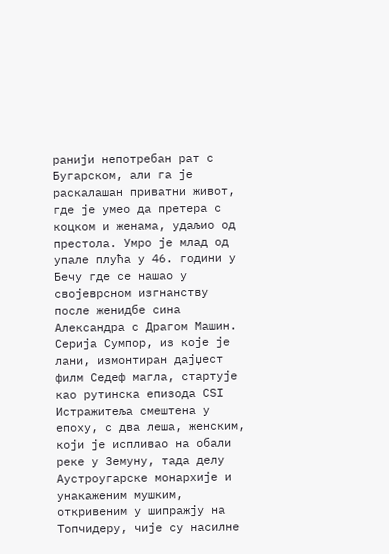ранији непотребан рат с Бугарском, али га је раскалашан приватни живот, где је умео да претера с коцком и женама, удаљио од престола. Умро је млад од упале плућа у 46. години у Бечу где се нашао у својеврсном изгнанству после женидбе сина Александра с Драгом Машин.
Серија Сумпор, из које је лани, измонтиран дајџест филм Седеф магла, стартује као рутинска епизода CSI Истражитеља смештена у епоху, с два леша, женским, који је испливао на обали реке у Земуну, тада делу Аустроугарске монархије и унакаженим мушким, откривеним у шипражју на Топчидеру, чије су насилне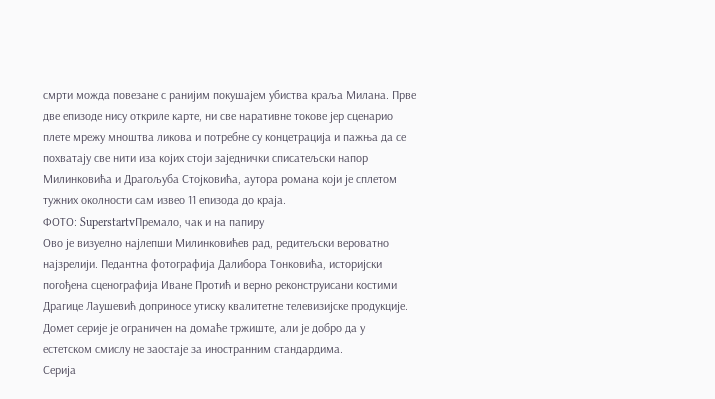смрти можда повезане с ранијим покушајем убиства краља Милана. Прве две епизоде нису откриле карте, ни све наративне токове јер сценарио плете мрежу мноштва ликова и потребне су концетрација и пажња да се похватају све нити иза којих стоји заједнички списатељски напор Милинковића и Драгољуба Стојковића, аутора романа који је сплетом тужних околности сам извео 11 епизода до краја.
ФОТО: SuperstartvПремало, чак и на папиру
Ово је визуелно најлепши Милинковићев рад, редитељски вероватно најзрелији. Педантна фотографија Далибора Тонковића, историјски погођена сценографија Иване Протић и верно реконструисани костими Драгице Лаушевић доприносе утиску квалитетне телевизијске продукције. Домет серије је ограничен на домаће тржиште, али је добро да у естетском смислу не заостаје за иностранним стандардима.
Серија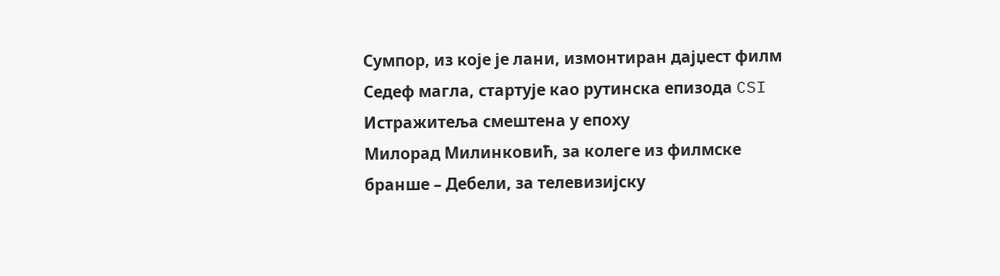Сумпор, из које је лани, измонтиран дајџест филм Седеф магла, стартује као рутинска епизода CSI Истражитеља смештена у епоху
Милорад Милинковић, за колеге из филмске бранше – Дебели, за телевизијску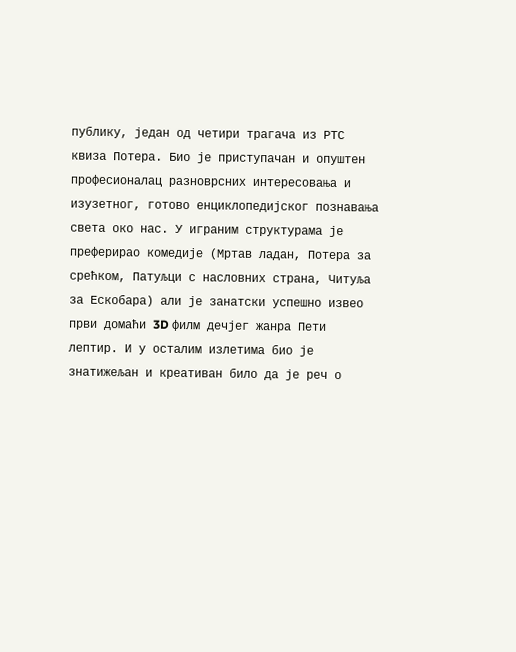публику, један од четири трагача из РТС квиза Потера. Био је приступачан и опуштен професионалац разноврсних интересовања и изузетног, готово енциклопедијског познавања света око нас. У играним структурама је преферирао комедије (Мртав ладан, Потера за срећком, Патуљци с насловних страна, Читуља за Ескобара) али је занатски успешно извео први домаћи 3D филм дечјег жанра Пети лептир. И у осталим излетима био је знатижељан и креативан било да је реч о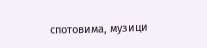спотовима, музици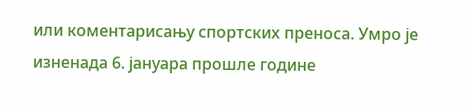или коментарисању спортских преноса. Умро је изненада 6. јануара прошле године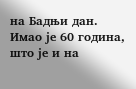на Бадњи дан. Имао је 60 година, што је и на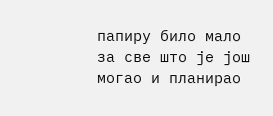папиру било мало за све што је још могао и планирао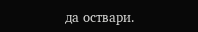да оствари.